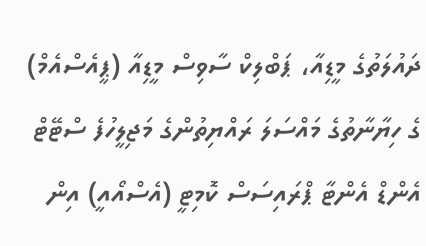ދައުލަތުގެ މީޑިއާ، ޕަބްލިކް ސާވިސް މީޑިއާ (ޕީއެސްއެމް) ގެ ހިޔާނާތުގެ މައްސަލަ ރައްޔިތުންގެ މަޖިލީހުފެ ސްޓޭޓް އެންޑް އެންޓާ ޕްރައިސަސް ކޮމިޓީ (އެސްއޯއީ) އިން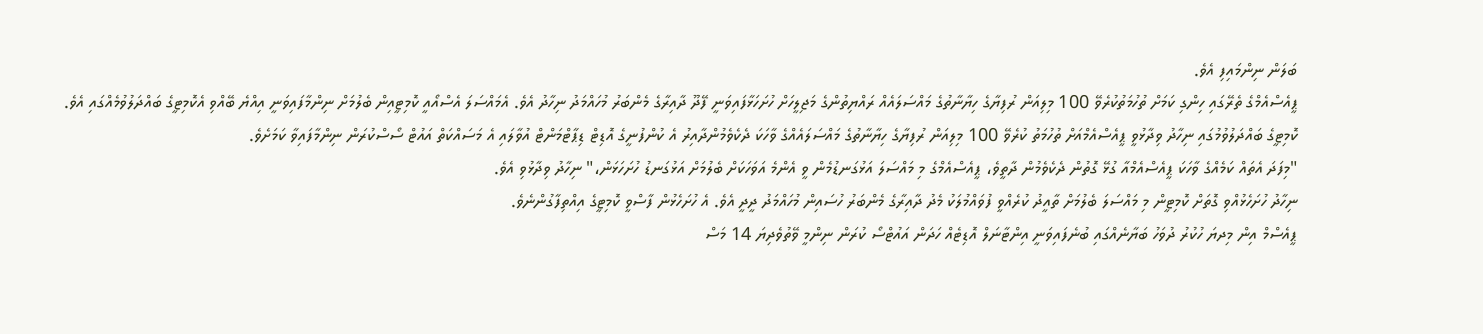ބަލަން ނިންމައިފި އެވެ.
ޕީއެސްއެމްގެ ތެރޭގައި ހިންގި ކަމަށް ތުހުމަތުކުރެވޭ 100 މިލިއަން ރުފިޔާގެ ހިޔާނާތުގެ މައްސަލައެއް ރައްޔިތުންގެ މަޖިލީހަށް ހުށަހަޅާފައިވަނީ ފޭދޫ ދާއިރާގެ މެންބަރު މުހައްމަދު ނިހާދު އެވެ. އެމައްސަލަ އެސްއޯއީ ކޮމިޓީއިން ބެލުމަށް ނިންމާފައިވަނީ އިއްޔެ ބޭއްވި އެކޮމިޓީގެ ބައްދަލުވުމެއްގައި އެވެ.
ކޮމިޓީގެ ބައްދަލުވުމުގައި ނިހާދު ވިދާޅުވީ ޕީއެސްއެމްއަށް ތުހުމަތު ކުރެވޭ 100 މިލިއަން ރުފިޔާގެ ހިޔާނާތުގެ މައްސަލައެއްގެ ވާހަކަ ދެކެވެމުންދާއިރު އެ ކުންފުނީގެ އޮޑިޓް ޑިޕާޓްމަންޓް އުވާލައި އެ މަސައްކަތް އައުޓް ސޯސްކުރަން ނިންމާފައިވާ ކަމަށެވެ.
"މިފަދަ އެތައް ކަމެއްގެ ވާހަކަ ޕީއެސްއެމްއާ ގުޅޭ ގޮތުން ދެކެވެމުން ދާތީވެ، ޕީއެސްއެމްގެ މި މައްސަލަ އަޅުގަނޑުމެން ވީ އެންމެ އަވަހަކަށް ބެލުމަށް އަޅުގަނޑު ހުށަހަޅަން،" ނިހާދު ވިދާޅުވި އެވެ.
ނިހާދު ހުށަހެޅުއްވި ގޮތަށް ކޮމިޓީން މި މައްސަލަ ބެލުމަށް ތާއީދު ކުރެއްވީ ފުވައްމުލަކު މެދު ދާއިރާގެ މެންބަރު ހުސައިން މުހައްމަދު ދީދީ އެވެ. އެ ހުށަހެޅުން ފާސްވީ ކޮމިޓީގެ އިއްތިފާގުންނެވެ.
ޕީއެސްމް އިން މިދޔަ ހުކުރު ދުވަހު ބަޔާނެއްގައި ބުނެފައިވަނީ އިންޓާނަލް އޮޑިޓެއް ހަދަން އައުޓްސޯ ކުރަން ނިންމީ ވޭތުވެދިޔަ 14 މަސް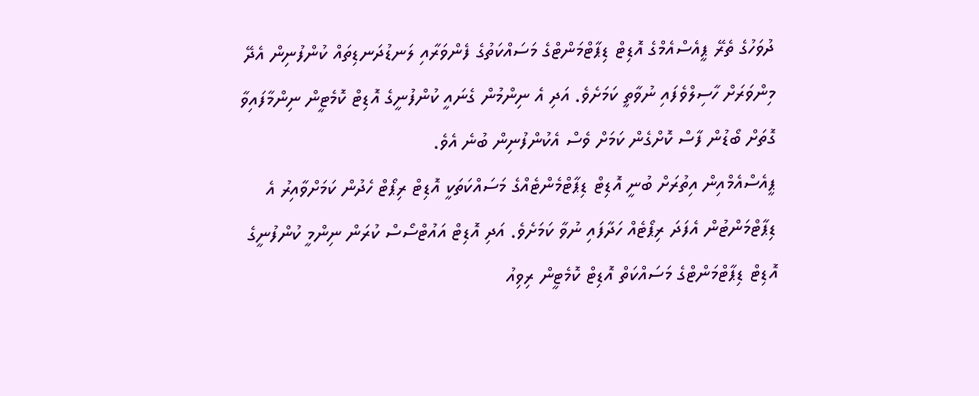ދުވަހުގެ ތެރޭ ޕީއެސްއެމްގެ އޮޑިޓް ޑިޕާޓްމަންޓްގެ މަސައްކަތުގެ ފެންވަރާއި ލަނޑުދަނޑިތައް ކުންފުނިން އެދޭ މިންވަރަށް ހާސިލްވެފައި ނުވާތީ ކަމަށެވެ. އަދި އެ ނިންމުން ގެނައީ ކުންފުނީގެ އޮޑިޓް ކޮމެޓީން ނިންމާފައިވާ ގޮތަށް ބޯޑުން ފާސް ކޮށްގެން ކަމަށް ވެސް އެކުންފުނިން ބުނެ އެވެ.
ޕީއެސްއެމްއިން އިތުރަށް ބުނީ އޮޑިޓް ޑިޕާޓްމެންޓެއްގެ މަސައްކަތަކީ އޮޑިޓް ރިޕޯޓް ހެދުން ކަމަށްވާއިރު އެ ޑިޕާޓްމަންޓުން އެފަދަ ރިޕޯޓެއް ހަދާފައި ނުވާ ކަމަށެވެ. އަދި އޮޑިޓް އައުޓްސޯސް ކުރަން ނިންމީ ކުންފުނީގެ އޮޑިޓް ޑިޕާޓްމަންޓްގެ މަސައްކަތް އޮޑިޓް ކޮމެޓީން ރިވިއު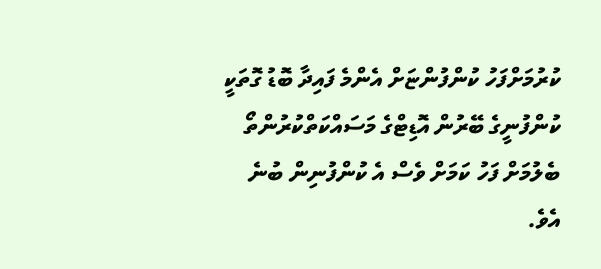ކުރުމަށްފަހު ކުންފުންޏަށް އެންމެ ފައިދާ ބޮޑު ގޮތަކީ ކުންފުނީގެ ބޭރުން އޮޑިޓްގެ މަސައްކަތްކުރުންތޯ ބެލުމަށް ފަހު ކަމަށް ވެސް އެ ކުންފުނިން ބުނެ އެވެ.